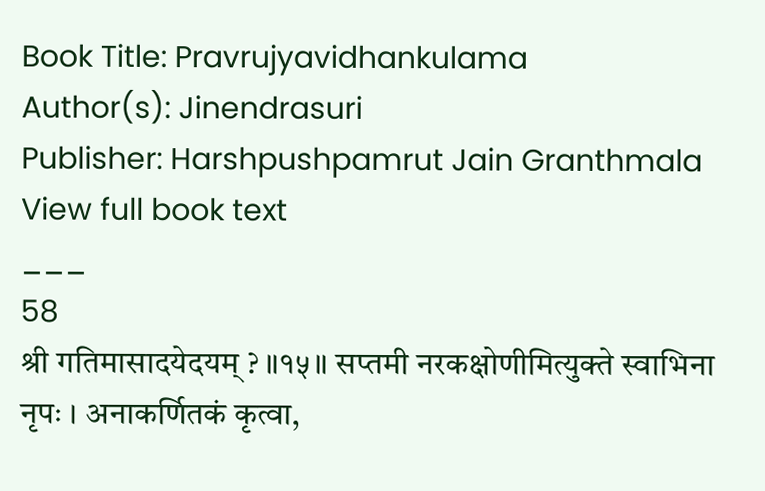Book Title: Pravrujyavidhankulama
Author(s): Jinendrasuri
Publisher: Harshpushpamrut Jain Granthmala
View full book text
___
58
श्री गतिमासादयेदयम् ? ॥१५॥ सप्तमी नरकक्षोणीमित्युक्ते स्वाभिना नृपः । अनाकर्णितकं कृत्वा,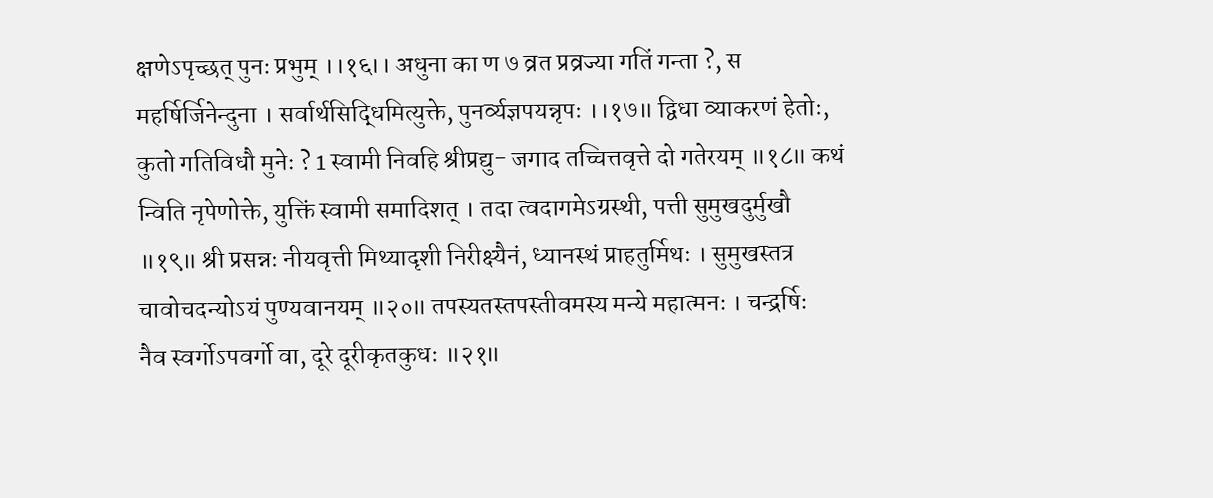क्षणेऽपृच्छत् पुनः प्रभुम् ।।१६।। अधुना का ण ७ व्रत प्रव्रज्या गतिं गन्ता ?, स महर्षिर्जिनेन्दुना । सर्वार्थसिद्धिमित्युक्ते, पुनर्व्यज्ञपयन्नृपः ।।१७॥ द्विधा व्याकरणं हेतोः, कुतो गतिविधौ मुनेः ? 1 स्वामी निवहि श्रीप्रद्यु- जगाद तच्चित्तवृत्ते दो गतेरयम् ॥१८॥ कथं न्विति नृपेणोक्ते, युक्तिं स्वामी समादिशत् । तदा त्वदागमेऽग्रस्थी, पत्ती सुमुखदुर्मुखौ ॥१९॥ श्री प्रसन्नः नीयवृत्ती मिथ्यादृशी निरीक्ष्यैनं, ध्यानस्थं प्राहतुर्मिथः । सुमुखस्तत्र चावोचदन्योऽयं पुण्यवानयम् ॥२०॥ तपस्यतस्तपस्तीवमस्य मन्ये महात्मनः । चन्द्रर्षिः
नैव स्वर्गोऽपवर्गो वा, दूरे दूरीकृतकुधः ॥२१॥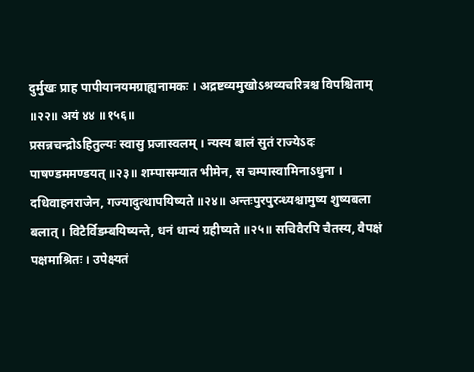दुर्मुखः प्राह पापीयानयमग्राह्यनामकः । अद्रष्टव्यमुखोऽश्रव्यचरित्रश्च विपश्चिताम् ॥२२॥ अयं ४४ ॥१५६॥
प्रसन्नचन्द्रोऽहितुल्यः स्वासु प्रजास्वलम् । न्यस्य बालं सुतं राज्येऽदः पाषण्डममण्डयत् ॥२३॥ शम्पासम्यात भीमेन, स चम्पास्वामिनाऽधुना । दधिवाहनराजेन, गज्यादुत्थापयिष्यते ॥२४॥ अन्तःपुरपुरन्ध्यश्चामुष्य शुष्यबला बलात् । विटैर्विडम्बयिष्यन्ते, धनं धान्यं ग्रहीष्यते ॥२५॥ सचिवैरपि चैतस्य, वैपक्षं पक्षमाश्रितः । उपेक्ष्यतं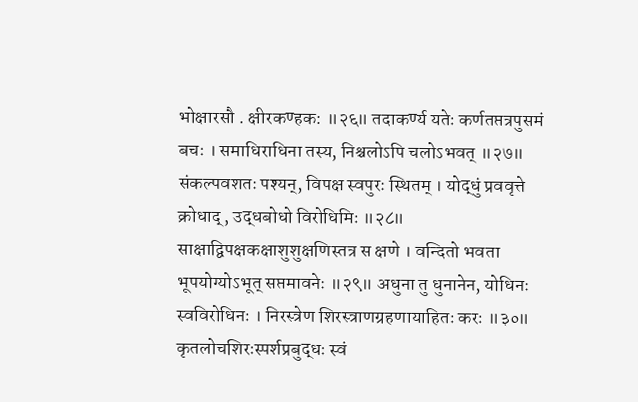भोक्षारसौ . क्षीरकण्हक: ॥२६॥ तदाकर्ण्य यतेः कर्णतप्तत्रपुसमं बचः । समाधिराधिना तस्य, निश्चलोऽपि चलोऽभवत् ॥२७॥ संकल्पवशतः पश्यन्, विपक्ष स्वपुरः स्थितम् । योद्धुं प्रववृत्ते क्रोधाद्, उद्धबोधो विरोधिमिः ॥२८॥ साक्षाद्विपक्षकक्षाशुशुक्षणिस्तत्र स क्षणे । वन्दितो भवता भूपयोग्योऽभूत् सप्तमावनेः ॥२९॥ अधुना तु धुनानेन, योधिनः स्वविरोधिनः । निरस्त्रेण शिरस्त्राणग्रहणायाहितः करः ॥३०॥ कृतलोचशिरःस्पर्शप्रबुद्धः स्वं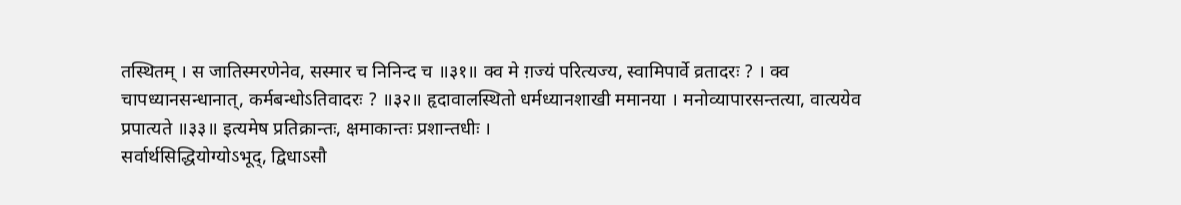तस्थितम् । स जातिस्मरणेनेव, सस्मार च निनिन्द च ॥३१॥ क्व मे ग़ज्यं परित्यज्य, स्वामिपार्वे व्रतादरः ? । क्व चापध्यानसन्धानात्, कर्मबन्धोऽतिवादरः ? ॥३२॥ हृदावालस्थितो धर्मध्यानशाखी ममानया । मनोव्यापारसन्तत्या, वात्ययेव प्रपात्यते ॥३३॥ इत्यमेष प्रतिक्रान्तः, क्षमाकान्तः प्रशान्तधीः ।
सर्वार्थसिद्धियोग्योऽभूद्, द्विधाऽसौ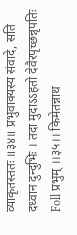व्याकृतस्ततः ॥३४॥ प्रभुवाक्यस्य संवादे, सति दध्वान दुन्दुभिः । तदा मुदाऽऽहतो देवैरपृच्छन्नृपतिः Foll प्रभुम् ।।३५।। किमेतन्नाथ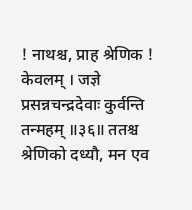! नाथश्च, प्राह श्रेणिक ! केवलम् । जज्ञे प्रसन्नचन्द्रदेवाः कुर्वन्ति तन्महम् ॥३६॥ ततश्च श्रेणिको दध्यौ, मन एव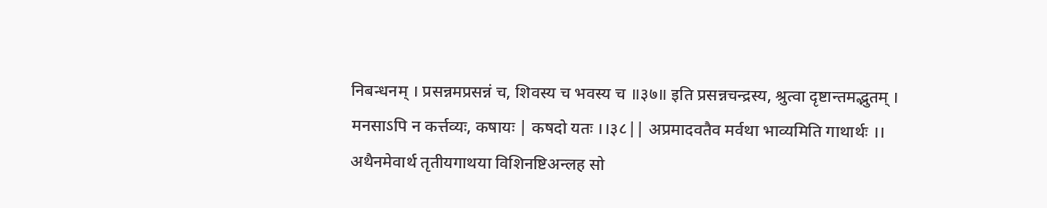निबन्धनम् । प्रसन्नमप्रसन्नं च, शिवस्य च भवस्य च ॥३७॥ इति प्रसन्नचन्द्रस्य, श्रुत्वा दृष्टान्तमद्भुतम् । मनसाऽपि न कर्त्तव्यः, कषायः | कषदो यतः ।।३८|| अप्रमादवतैव मर्वथा भाव्यमिति गाथार्थः ।। अथैनमेवार्थ तृतीयगाथया विशिनष्टिअन्लह सो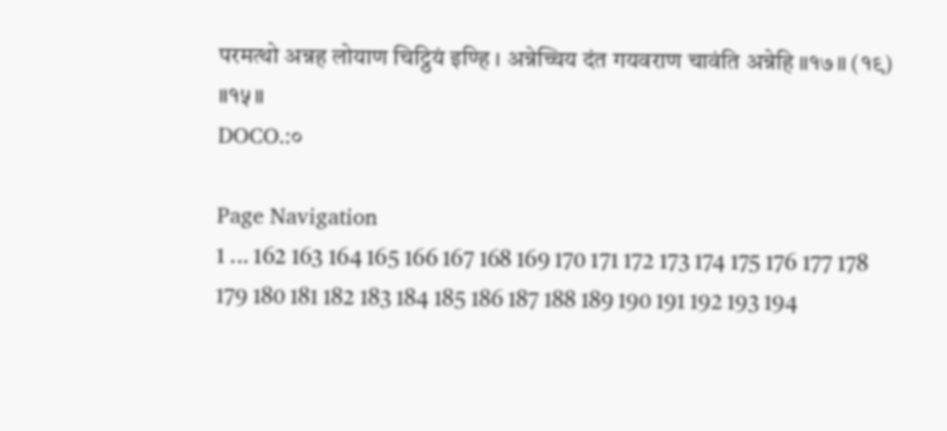परमत्थो अन्नह लोयाण चिट्ठियं इण्हि । अन्नेच्चिय दंत गयवराण चावंति अन्नेहि ॥१७॥ (१९)
॥१५॥
DOCO.:०

Page Navigation
1 ... 162 163 164 165 166 167 168 169 170 171 172 173 174 175 176 177 178 179 180 181 182 183 184 185 186 187 188 189 190 191 192 193 194